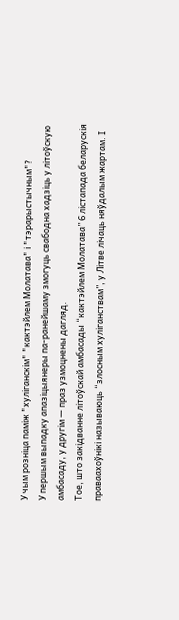У чым розніца паміж "хуліганскім" "кактэйлем Молатава" і "тэрарыстычным"?
У першым выпадку апазіцыянеры па-ранейшаму змогуць свабодна хадзіць у літоўскую амбасаду, у другім — праз узмоцнены дагляд.
Тое, што закідванне літоўскай амбасады “кактэйлем Молатава” 6 лістапада беларускія праваахоўнікі называюць “злосным хуліганствам”, у Літве лічаць няўдалым жартам. І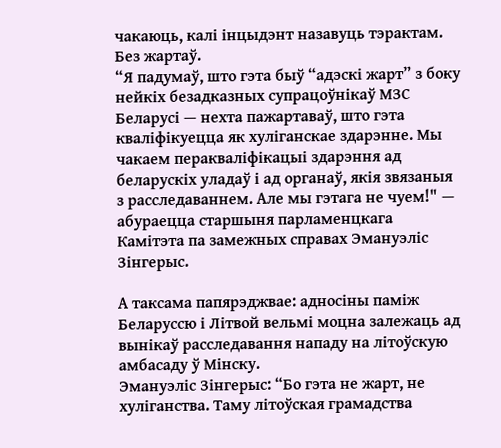чакаюць, калі інцыдэнт назавуць тэрактам. Без жартаў.
“Я падумаў, што гэта быў “адэскі жарт” з боку нейкіх безадказных супрацоўнікаў МЗС Беларусі — нехта пажартаваў, што гэта кваліфікуецца як хуліганскае здарэнне. Мы чакаем перакваліфікацыі здарэння ад беларускіх уладаў і ад органаў, якія звязаныя з расследаваннем. Але мы гэтага не чуем!" — абураецца старшыня парламенцкага Камітэта па замежных справах Эмануэліс Зінгерыс.

А таксама папярэджвае: адносіны паміж Беларуссю і Літвой вельмі моцна залежаць ад вынікаў расследавання нападу на літоўскую амбасаду ў Мінску.
Эмануэліс Зінгерыс: “Бо гэта не жарт, не хуліганства. Таму літоўская грамадства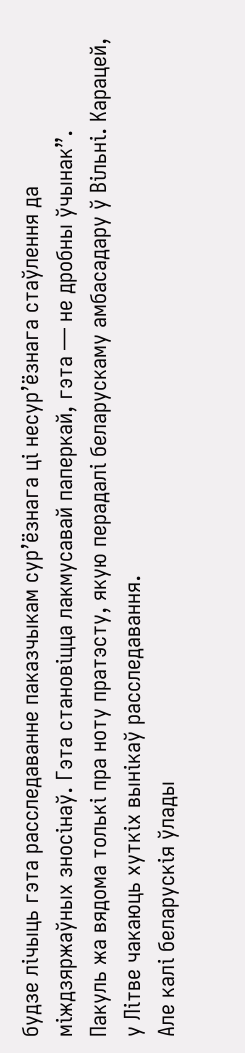будзе лічыць гэта расследаванне паказчыкам сур’ёзнага ці несур’ёзнага стаўлення да міждзяржаўных зносінаў. Гэта становіцца лакмусавай паперкай, гэта — не дробны ўчынак”.
Пакуль жа вядома толькі пра ноту пратэсту, якую перадалі беларускаму амбасадару ў Вільні. Карацей, у Літве чакаюць хуткіх вынікаў расследавання.
Але калі беларускія ўлады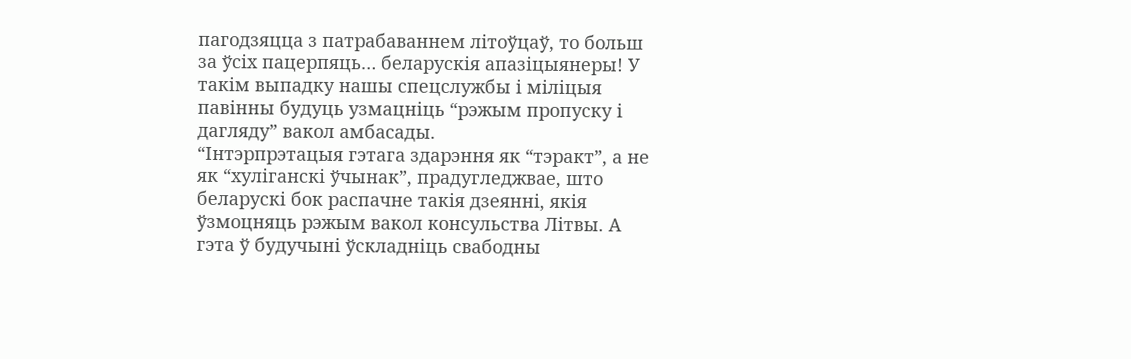пагодзяцца з патрабаваннем літоўцаў, то больш за ўсіх пацерпяць… беларускія апазіцыянеры! У такім выпадку нашы спецслужбы і міліцыя павінны будуць узмацніць “рэжым пропуску і дагляду” вакол амбасады.
“Інтэрпрэтацыя гэтага здарэння як “тэракт”, а не як “хуліганскі ўчынак”, прадугледжвае, што беларускі бок распачне такія дзеянні, якія ўзмоцняць рэжым вакол консульства Літвы. А гэта ў будучыні ўскладніць свабодны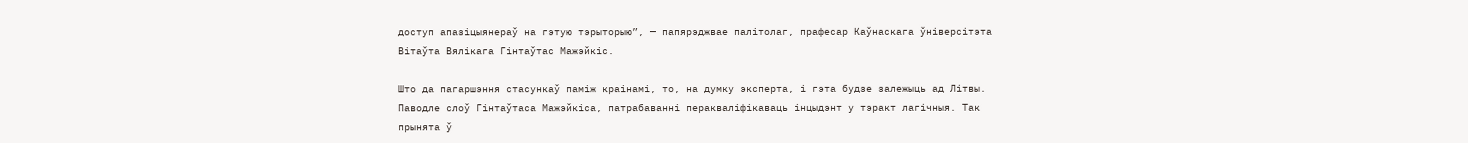доступ апазіцыянераў на гэтую тэрыторыю”, — папярэджвае палітолаг, прафесар Каўнаскага ўніверсітэта Вітаўта Вялікага Гінтаўтас Мажэйкіс.

Што да пагаршэння стасункаў паміж краінамі, то, на думку эксперта, і гэта будзе залежыць ад Літвы. Паводле слоў Гінтаўтаса Мажэйкіса, патрабаванні перакваліфікаваць інцыдэнт у тэракт лагічныя. Так прынята ў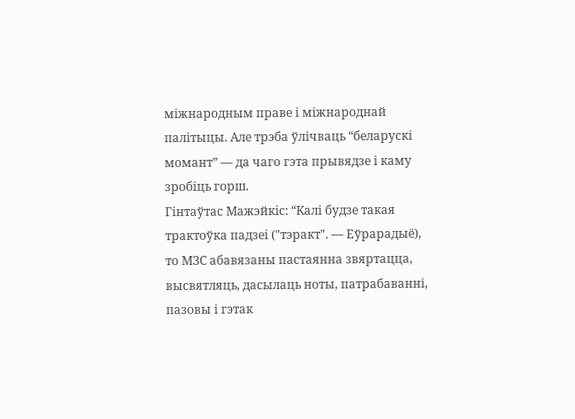міжнародным праве і міжнароднай палітыцы. Але трэба ўлічваць “беларускі момант” — да чаго гэта прывядзе і каму зробіць горш.
Гінтаўтас Мажэйкіс: “Калі будзе такая трактоўка падзеі ("тэракт". — Еўрарадыё), то МЗС абавязаны пастаянна звяртацца, высвятляць, дасылаць ноты, патрабаванні, пазовы і гэтак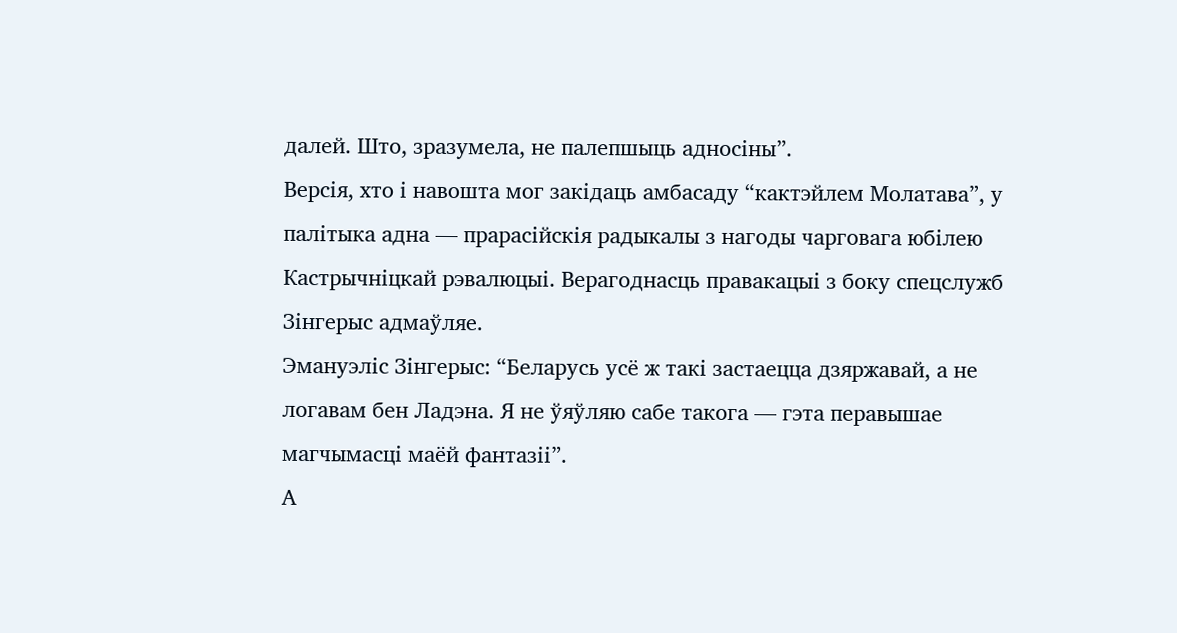далей. Што, зразумела, не палепшыць адносіны”.
Версія, хто і навошта мог закідаць амбасаду “кактэйлем Молатава”, у палітыка адна — прарасійскія радыкалы з нагоды чарговага юбілею Кастрычніцкай рэвалюцыі. Верагоднасць правакацыі з боку спецслужб Зінгерыс адмаўляе.
Эмануэліс Зінгерыс: “Беларусь усё ж такі застаецца дзяржавай, а не логавам бен Ладэна. Я не ўяўляю сабе такога — гэта перавышае магчымасці маёй фантазіі”.
А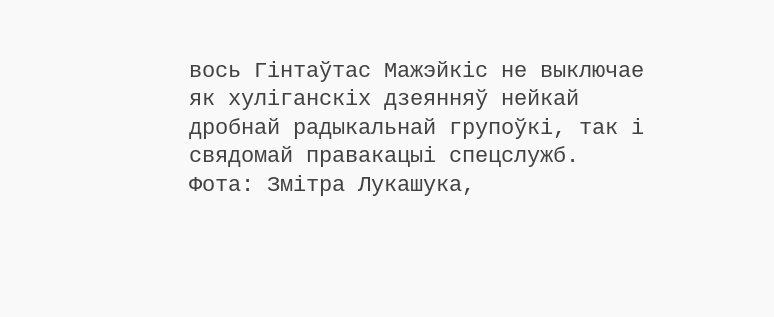вось Гінтаўтас Мажэйкіс не выключае як хуліганскіх дзеянняў нейкай дробнай радыкальнай групоўкі, так і свядомай правакацыі спецслужб.
Фота: Змітра Лукашука,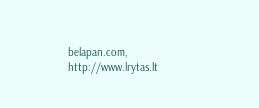belapan.com, http://www.lrytas.lt